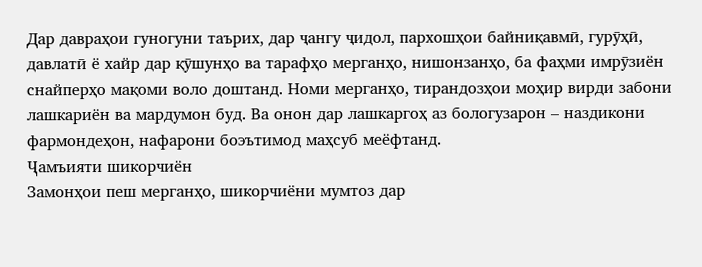Дар давраҳои гуногуни таърих, дар ҷангу ҷидол, пархошҳои байниқавмӣ, гурӯҳӣ, давлатӣ ё хайр дар қӯшунҳо ва тарафҳо мерганҳо, нишонзанҳо, ба фаҳми имрӯзиён снайперҳо мақоми воло доштанд. Номи мерганҳо, тирандозҳои моҳир вирди забони лашкариён ва мардумон буд. Ва онон дар лашкаргоҳ аз бологузарон – наздикони фармондеҳон, нафарони боэътимод маҳсуб меёфтанд.
Ҷамъияти шикорчиён
Замонҳои пеш мерганҳо, шикорчиёни мумтоз дар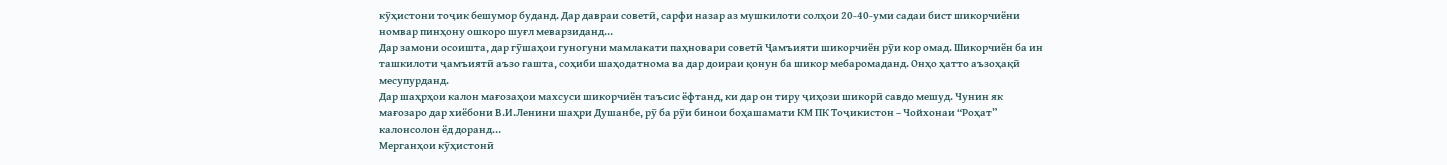кӯҳистони тоҷик бешумор буданд. Дар давраи советӣ, сарфи назар аз мушкилоти солҳои 20-40-уми садаи бист шикорчиёни номвар пинҳону ошкоро шуғл меварзиданд…
Дар замони осоишта, дар гӯшаҳои гуногуни мамлакати паҳновари советӣ Ҷамъияти шикорчиён рӯи кор омад. Шикорчиён ба ин ташкилоти ҷамъиятӣ аъзо гашта, соҳиби шаҳодатнома ва дар доираи қонун ба шикор мебаромаданд. Онҳо ҳатто аъзоҳақӣ месупурданд.
Дар шаҳрҳои калон мағозаҳои махсуси шикорчиён таъсис ёфтанд, ки дар он тиру ҷиҳози шикорӣ савдо мешуд. Чунин як мағозаро дар хиёбони В.И.Ленини шаҳри Душанбе, рӯ ба рӯи бинои боҳашамати КМ ПК Тоҷикистон – Чойхонаи “Роҳат” калонсолон ёд доранд…
Мерганҳои кӯҳистонӣ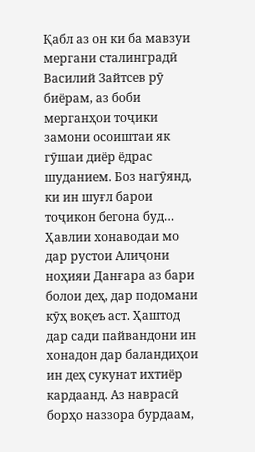Қабл аз он ки ба мавзуи мергани сталинградӣ Василий Зайтсев рӯ биёрам, аз боби мерганҳои тоҷики замони осоиштаи як гӯшаи диёр ёдрас шуданием. Боз нагӯянд, ки ин шуғл барои тоҷикон бегона буд…
Ҳавлии хонаводаи мо дар рустои Алиҷони ноҳияи Данғара аз бари болои деҳ, дар подомани кӯҳ воқеъ аст. Ҳаштод дар сади пайвандони ин хонадон дар баландиҳои ин деҳ сукунат ихтиёр кардаанд. Аз наврасӣ борҳо наззора бурдаам,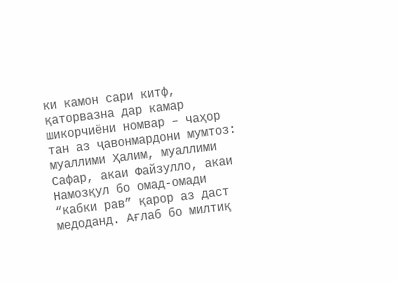ки камон сари китф, қаторвазна дар камар шикорчиёни номвар – чаҳор тан аз ҷавонмардони мумтоз: муаллими Ҳалим, муаллими Сафар, акаи Файзулло, акаи Намозқул бо омад-омади “кабки рав” қарор аз даст медоданд. Ағлаб бо милтиқ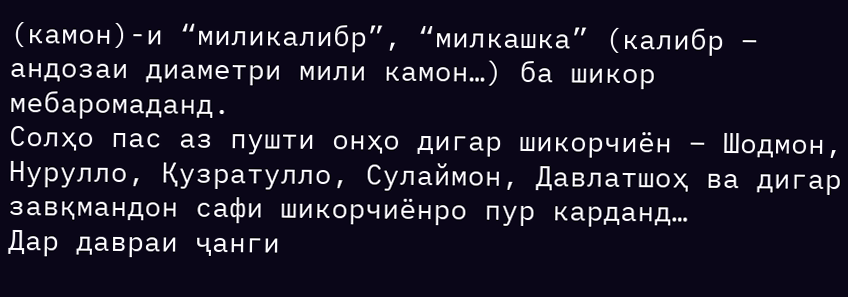(камон)-и “миликалибр”, “милкашка” (калибр – андозаи диаметри мили камон…) ба шикор мебаромаданд.
Солҳо пас аз пушти онҳо дигар шикорчиён – Шодмон, Нурулло, Қузратулло, Сулаймон, Давлатшоҳ ва дигар завқмандон сафи шикорчиёнро пур карданд…
Дар давраи ҷанги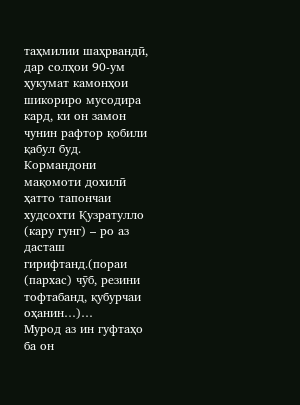таҳмилии шаҳрвандӣ, дар солҳои 90-ум ҳукумат камонҳои шикориро мусодира кард, ки он замон чунин рафтор қобили қабул буд. Кормандони мақомоти дохилӣ ҳатто тапончаи худсохти Қузратулло (кару гунг) – ро аз дасташ гирифтанд.(пораи (пархас) чӯб, резини тофтабанд, қубурчаи оҳанин…)…
Мурод аз ин гуфтаҳо ба он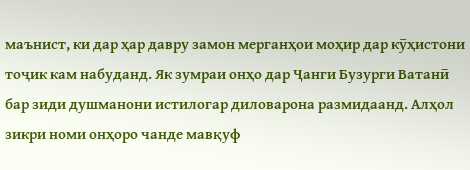маънист, ки дар ҳар давру замон мерганҳои моҳир дар кӯҳистони тоҷик кам набуданд. Як зумраи онҳо дар Ҷанги Бузурги Ватанӣ бар зиди душманони истилогар диловарона размидаанд. Алҳол зикри номи онҳоро чанде мавқуф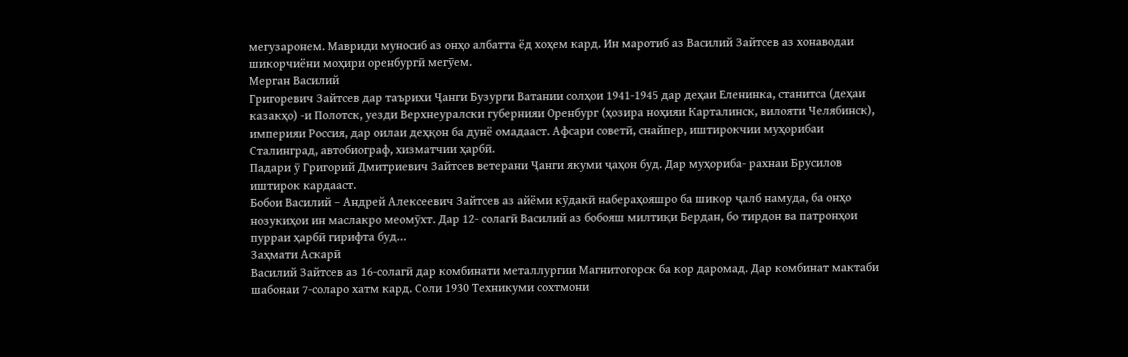мегузаронем. Мавриди муносиб аз онҳо албатта ёд хоҳем кард. Ин маротиб аз Василий Зайтсев аз хонаводаи шикорчиёни моҳири оренбургӣ мегӯем.
Мерган Василий
Григоревич Зайтсев дар таърихи Ҷанги Бузурги Ватании солҳои 1941-1945 дар деҳаи Еленинка, станитса (деҳаи казакҳо) -и Полотск, уезди Верхнеуралски губернияи Оренбург (ҳозира ноҳияи Карталинск, вилояти Челябинск), империяи Россия, дар оилаи деҳқон ба дунё омадааст. Афсари советӣ, снайпер, иштирокчии муҳорибаи Сталинград, автобиограф, хизматчии ҳарбӣ.
Падари ӯ Григорий Дмитриевич Зайтсев ветерани Ҷанги якуми ҷаҳон буд. Дар муҳориба- рахнаи Брусилов иштирок кардааст.
Бобои Василий – Андрей Алексеевич Зайтсев аз айёми кӯдакӣ набераҳояшро ба шикор ҷалб намуда, ба онҳо нозукиҳои ин маслакро меомӯхт. Дар 12- солагӣ Василий аз бобояш милтиқи Бердан, бо тирдон ва патронҳои пурраи ҳарбӣ гирифта буд…
Заҳмати Аскарӣ
Василий Зайтсев аз 16-солагӣ дар комбинати металлургии Магнитогорск ба кор даромад. Дар комбинат мактаби шабонаи 7-соларо хатм кард. Соли 1930 Техникуми сохтмони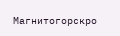Магнитогорскро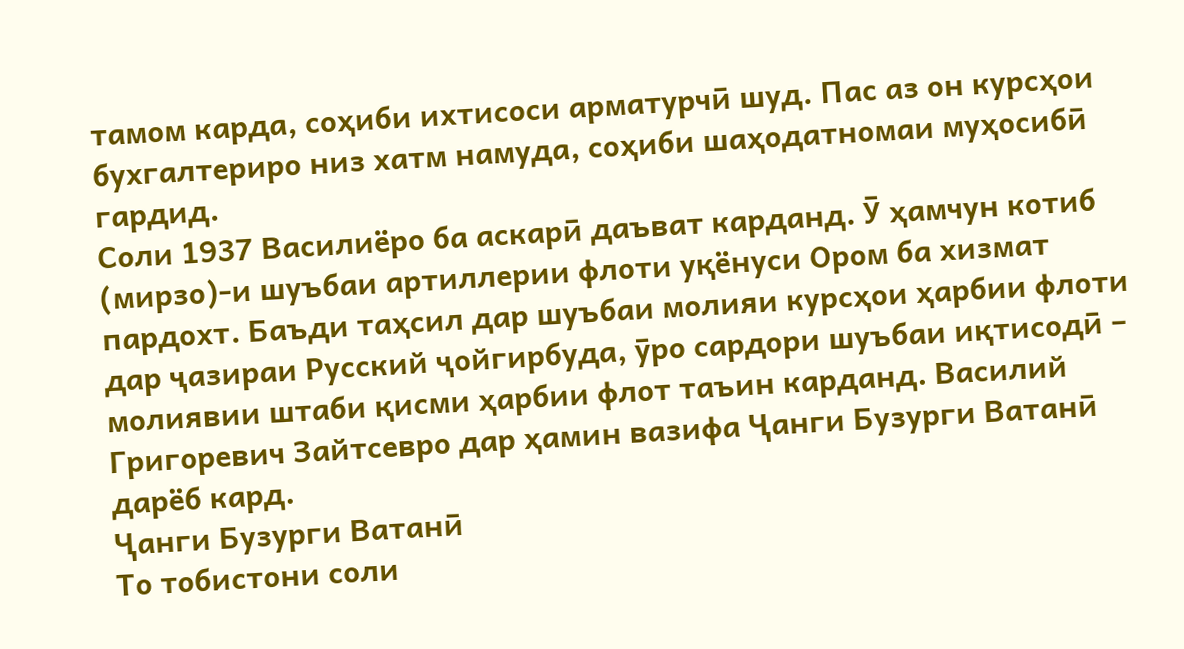тамом карда, соҳиби ихтисоси арматурчӣ шуд. Пас аз он курсҳои бухгалтериро низ хатм намуда, соҳиби шаҳодатномаи муҳосибӣ гардид.
Соли 1937 Василиёро ба аскарӣ даъват карданд. Ӯ ҳамчун котиб (мирзо)-и шуъбаи артиллерии флоти уқёнуси Ором ба хизмат пардохт. Баъди таҳсил дар шуъбаи молияи курсҳои ҳарбии флоти дар ҷазираи Русский ҷойгирбуда, ӯро сардори шуъбаи иқтисодӣ – молиявии штаби қисми ҳарбии флот таъин карданд. Василий Григоревич Зайтсевро дар ҳамин вазифа Ҷанги Бузурги Ватанӣ дарёб кард.
Ҷанги Бузурги Ватанӣ
То тобистони соли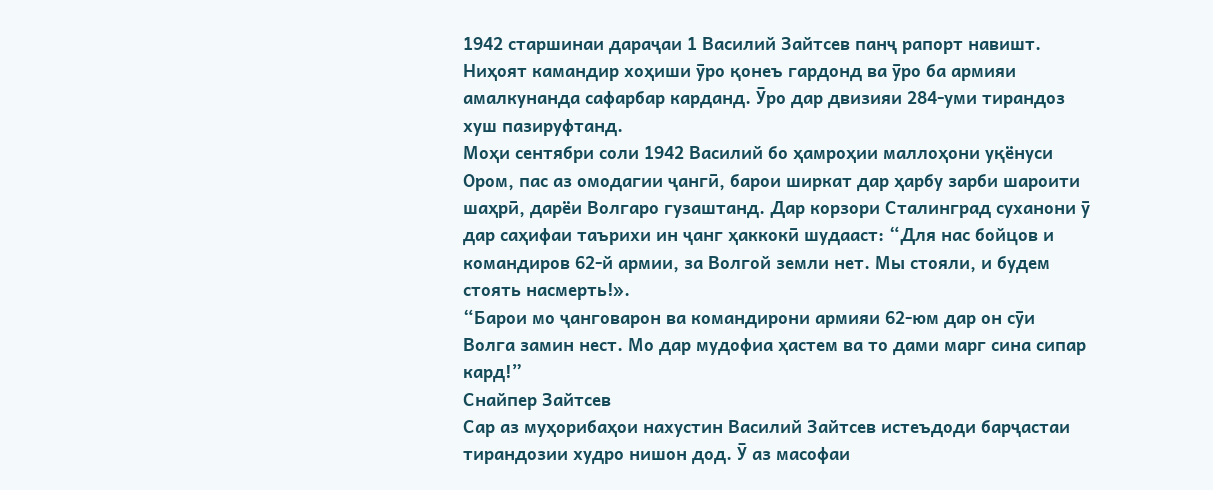1942 старшинаи дараҷаи 1 Василий Зайтсев панҷ рапорт навишт. Ниҳоят камандир хоҳиши ӯро қонеъ гардонд ва ӯро ба армияи амалкунанда сафарбар карданд. Ӯро дар двизияи 284-уми тирандоз хуш пазируфтанд.
Моҳи сентябри соли 1942 Василий бо ҳамроҳии маллоҳони уқёнуси Ором, пас аз омодагии ҷангӣ, барои ширкат дар ҳарбу зарби шароити шаҳрӣ, дарёи Волгаро гузаштанд. Дар корзори Сталинград суханони ӯ дар саҳифаи таърихи ин ҷанг ҳаккокӣ шудааст: “Для нас бойцов и командиров 62-й армии, за Волгой земли нет. Мы стояли, и будем стоять насмерть!».
“Барои мо ҷанговарон ва командирони армияи 62-юм дар он сӯи Волга замин нест. Мо дар мудофиа ҳастем ва то дами марг сина сипар кард!”
Снайпер Зайтсев
Сар аз муҳорибаҳои нахустин Василий Зайтсев истеъдоди барҷастаи тирандозии худро нишон дод. Ӯ аз масофаи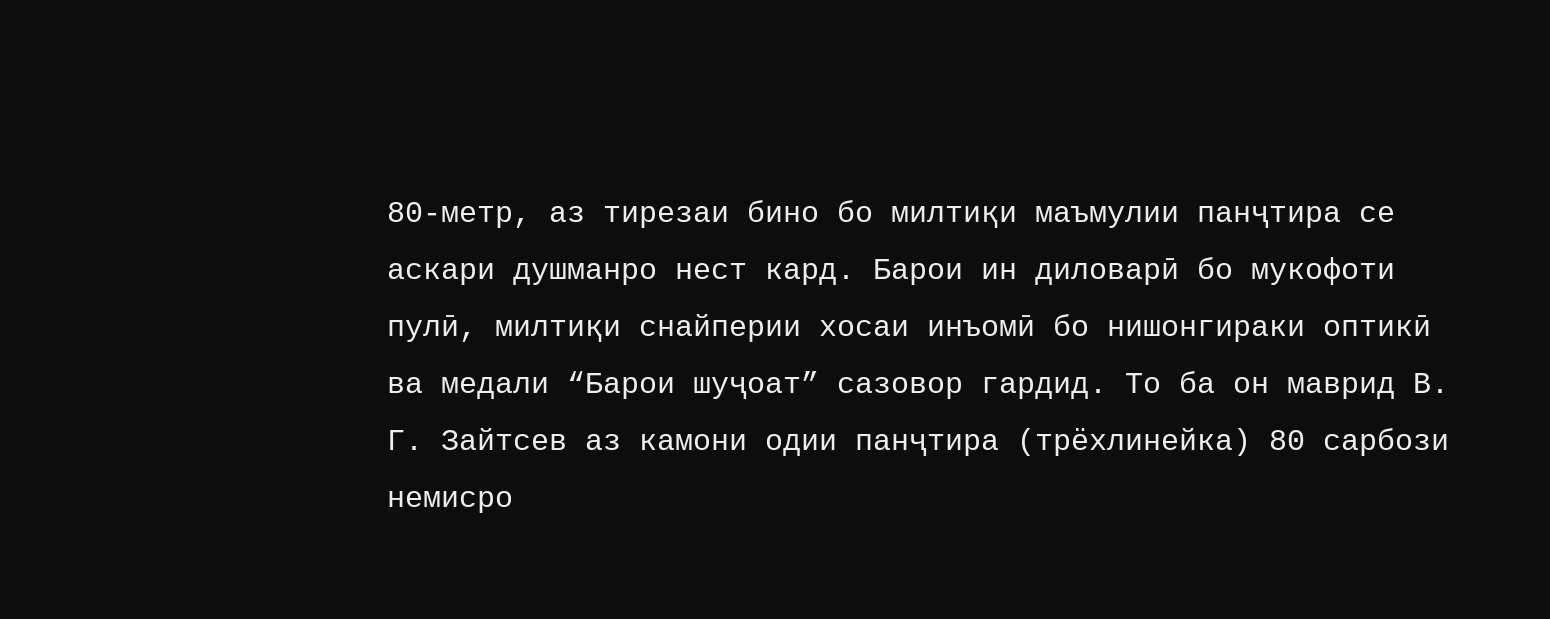80-метр, аз тирезаи бино бо милтиқи маъмулии панҷтира се аскари душманро нест кард. Барои ин диловарӣ бо мукофоти пулӣ, милтиқи снайперии хосаи инъомӣ бо нишонгираки оптикӣ ва медали “Барои шуҷоат” сазовор гардид. То ба он маврид В. Г. Зайтсев аз камони одии панҷтира (трёхлинейка) 80 сарбози немисро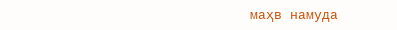маҳв намуда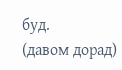буд.
(давом дорад)